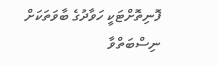ފޮނިތޮށްޓަކީ ހަވާދުގެ ބާވަތަކަށް ނިސްބަތްވާ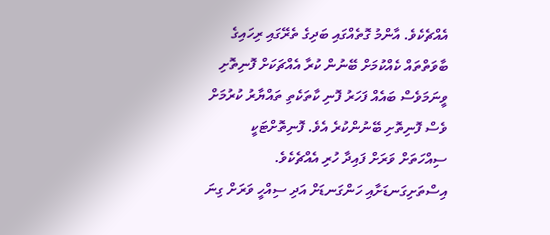އެއްޗެކެވެ. އާންމު ގޮތެއްގައި ބަދިގެ ތެރޭގައި ރިހައިގެ ބާވަތްތައް ކެއްކުމަށް ބޭނުން ކުރާ އެއްޗަކަށް ފޮނިތޮށި ވީނަމަވެސް ބައެއް ފަހަރު ފޮނި ކާތަކެތި ތައްޔާރު ކުރުމަށް ވެސް ފޮނިތޮށި ބޭނުންކުރެ އެވެ. ފޮނިތޮށްޓަކީ ސިއްހަތަށް ވަރަށް ފައިދާ ހުރި އެއްޗެކެވެ. އިސްތަށިގަނޑަށާއި ހަންގަނޑަށް އަދި ސިއްހީ ވަރަށް ގިނަ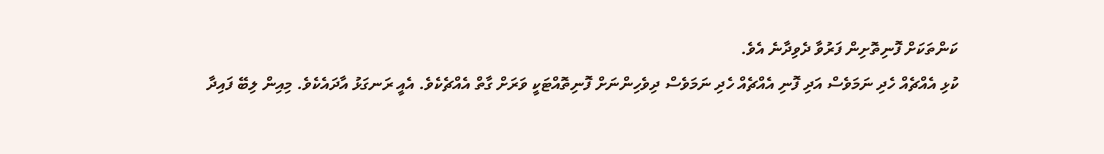ކަންތަކަށް ފޮނިތޮށިން ފަރުވާ ދެވިދާނެ އެވެ.
ކުޅި އެއްޗެއް ހެދި ނަމަވެސް އަދި ފޮނި އެއްޗެއް ހެދި ނަމަވެސް ދިވެހިންނަށް ފޮނިތޮއްޓަކީ ވަރަށް ގާތް އެއްޗެކެވެ. އެއީ ރަނގަޅު އާދައެކެވެ. މިއިން ލިބޭ ފައިދާ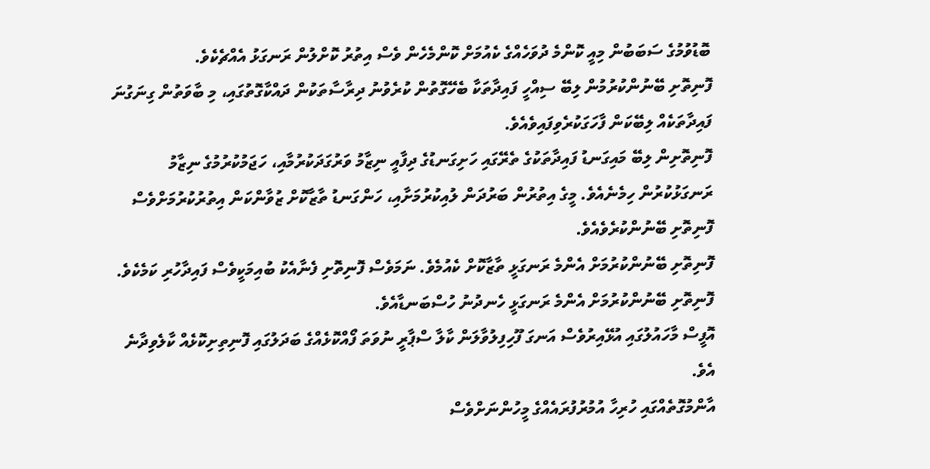ބޮޑުވުމުގެ ސަބަބުން މިއީ ކޮންމެ ދުވަހެއްގެ ކެއުމަށް ކޮންމެހެން ވެސް އިތުރު ކޮށްލުން ރަނގަޅު އެއްޗެކެވެ.
ފޮނިތޮށި ބޭނުންކުރުމުން ލިބޭ ސިއްހީ ފައިދާތަކާ ބެހޭގޮތުން ކުރެވުނު ދިރާސާތަކުން ދައްކާގޮތުގައި، މި ބާވަތުން ގިނަގުނަ ފައިދާތަކެއް ލިބޭކަން ފާހަގަކުރެވިފައިވެއެވެ.
ފޮނިތޮށިން ލިބޭ މައިގަނޑު ފައިދާތަކުގެ ތެރޭގައި ހަށިގަނޑުގެ ދިފާއީ ނިޒާމު ވަރުގަދަކުރުމާއި، ހަޖަމުކުރުމުގެ ނިޒާމު ރަނގަޅުކުރުން ހިމެނެއެވެ. މީގެ އިތުރުން ބަރުދަން ލުއިކުރުމަށާއި، ހަންގަނޑު ތާޒާކޮށް ޒުވާންކަން އިތުރުކުރުމަށްވެސް ފޮނިތޮށި ބޭނުންކުރެވެއެވެ.
ފޮނިތޮށި ބޭނުންކުރުމަށް އެންމެ ރަނގަޅީ ތާޒާކޮށް ކެއުމެވެ. ނަމަވެސް ފޮނިތޮށި ފެނާއެކު ބުއިމަކީވެސް ފައިދާހުރި ކަމެކެވެ. ފޮނިތޮށި ބޭނުންކުރުމަށް އެންމެ ރަނގަޅީ ހެނދުނު ހުސްބަނޑާއެވެ.
އޮފީސް މާހައުލުގައި އުޅޭއިރުވެސް އަނގަ ފޫހިފިލުވާލަން ކާލާ ސްޕާރީ ނުވަތަ ފޯއްކޮޅެއްގެ ބަދަލުގައި ފޮނިތިށިކޮޅެއް ކާލެވިދާނެ އެވެ.
އާންމުގޮތެއްގައި ހުރިހާ އުމުރުފުރައެއްގެ މީހުންނަށްވެސް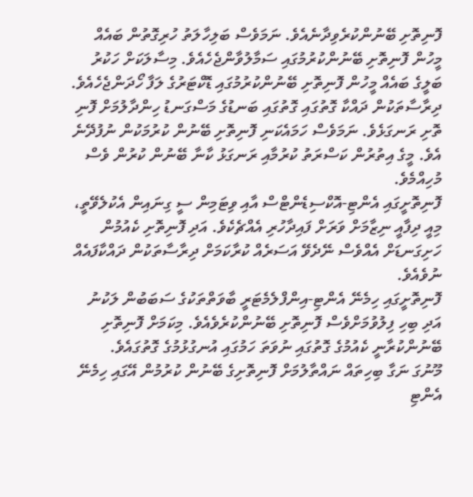ފޮނިތޮށި ބޭނުންކުރެވިދާނެއެވެ. ނަމަވެސް ބަލިހާލަތު ހުރިގޮތުން ބައެއް މީހުން ފޮނިތޮށި ބޭނުންކުރުމުގައި ސަމާލުވާންޖެހެއެވެ. މިސާލަކަށް ހަކުރު ބަލީގެ ބައެއް މީހުން ފޮނިތޮށި ބޭނުންކުރުމުގައި ޑޮކްޓަރުގެ ލަފާ ހޯދަންޖެހެއެވެ.
ދިރާސާތަކުން ދައްކާ ގޮތުގައި ގޮތުގައި ބަނޑުގެ މަސްގަނޑު ހިންދާލުމަށް ފޮނި ތޮށި ރަނގަޅެވެ. ނަމަވެސް ހަމައެކަނި ފޮނިތޮށި ބޭނުން ކުރުމަކުން ނުފުދޭނެ އެވެ. މީގެ އިތުރުން ކަސްރަތު ކުރުމާއި ރަނގަޅު ކާނާ ބޭނުން ކުރުން ވެސް މުހިއްމެވެ.
ފޮނިތޮށީގައި އެންޓި-އޮކްސިޑެންޓްސް އާއި ވިޓަމިން ސީ ގިނައިން އެކުލެވޭތީ، މިއީ ދިފާއީ ނިޒާމަށް ވަރަށް ފައިދާހުރި އެއްޗެކެވެ. އަދި ފޮނިތޮށި ކެއުމުން ހަށިގަނޑަށް އެއްވެސް ނޭދެވޭ އަސަރެއް ކުރާކަމަށް ދިރާސާތަކުން ދައްކާފައެއް ނުވެއެވެ.
ފޮނިތޮށީގައި ހިމެނޭ އެންޓި-އިންފްލެމެޓަރީ ބާވަތްތަކުގެ ސަބަބުން ލަކުނު އަދި ބިހި ފިލުވުމަށްވެސް ފޮނިތޮށި ބޭނުންކުރެވެއެވެ. މިކަމަށް ފޮނިތޮށި ބޭނުންކުރާނީ ކެއުމުގެ ގޮތުގައި ނުވަތަ ހަމުގައި އުނގުޅުމުގެ ގޮތުގައެވެ.
މޫނުގަ ނަގާ ބިހިތައް ނައްތާލުމަށް ފޮނިތޮށިގެ ބޭނުން ކުރުމުން އޭގައި ހިމެނޭ އެންޓި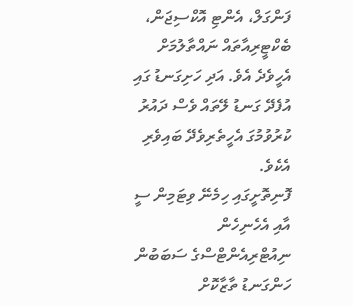ފަންގަލް، އެންޓި އޮކްސިޖަން، ބެކްޓީރިއާތައް ނައްތާލުމަށް އެހީވެދެ އެވެ. އަދި ހަށިގަނޑު ގައި އުފެދޭ ގަނޑު ލޭތައް ވެސް ދައުރު ކުރުވުމުގަ އެހީތެރިވެދޭ ބައިވެރި އެކެވެ.
ފޮނިތޮށީގައި ހިމެނޭ ވިޓަމިން ސީ އާއި އެހެނިހެން ނިއުޓްރިއެންޓްސްގެ ސަބަބުން ހަންގަނޑު ތާޒާކޮށް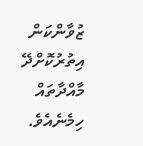ޒުވާންކަން އިތުރުކޮށްދޭ މާއްދާތައް ހިމެނެއެވެ.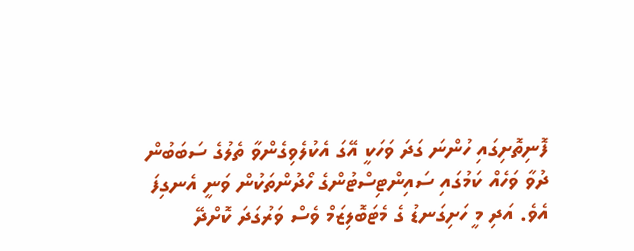ފޮނިތޮށިގައި ހުންނަ ގަދަ ވަހަކީ އޭގަ އެކުލެވިގެންވާ ތެލުގެ ސަބަބުން ދުވާ ވަހެއް ކަމުގައި ސައިންޓިސްޓުންގެ ހޯދުންތަކުން ވަނީ އެނގިފަ އެވެ. އަދި މީ ހަށިގަނޑު ގެ މެޓަބޮލިޒަމް ވެސް ވަރުގަދަ ކޮށްދޭ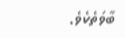ބާވަތެކެވެ.